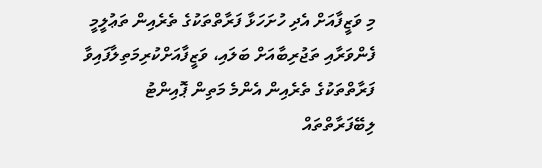މި ވަޒީފާއަށް އެދި ހުށަހަޅާ ފަރާތްތަކުގެ ތެރެއިން ތަޢުލީމީ ފެންވަރާއި ތަޖުރިބާއަށް ބަލައި، ވަޒީފާއަށްކުރިމަތިލާފައިވާ ފަރާތްތަކުގެ ތެރެއިން އެންމެ މަތިން ޕޮއިންޓު ލިބޭފަރާތްތައް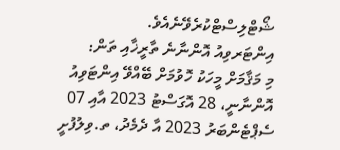ޝޯޓްލިސްޓްކުރެވޭނެއެވެ.
އިންޓަރވިއު އޮންނާނެ ތާރީޚާއި ތަން:
މި މަޤާމަށް މީހަކު ހޮވުމަށް ބޭއްވޭ އިންޓަވިއު އޮންނާނީ، 28 އޮގަސްޓު 2023 އާއި 07 ސެޕްޓެންބަރު 2023 އާ ދެމެދު، ތ.ވިލުފުށީ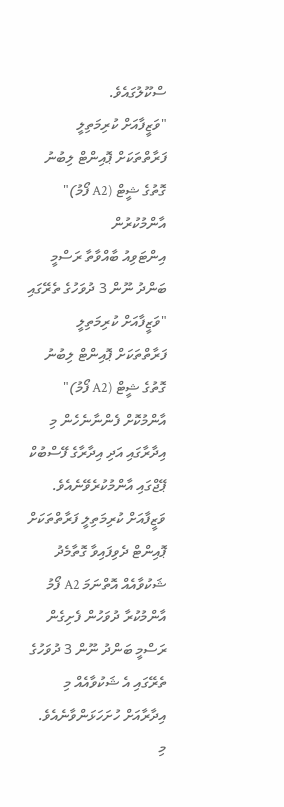ސްކޫލުގައެވެ.
"ވަޒީފާއަށް ކުރިމަތިލީ ފަރާތްތަކަށް ޕޮއިންޓް ލިބުނު ގޮތުގެ ޝީޓް (A2 ފޯމު)" އާންމުކުރުން
އިންޓަވިއު ބާއްވާތާ ރަސްމީ ބަންދު ނޫން 3 ދުވަހުގެ ތެރޭގައި "ވަޒީފާއަށް ކުރިމަތިލީ ފަރާތްތަކަށް ޕޮއިންޓް ލިބުނު ގޮތުގެ ޝީޓް (A2 ފޯމު)" އާންމުކޮށް ފެންނާނެހެން މި އިދާރާގައި އަދި އިދާރާގެ ފޭސްބުކް ޕޭޖްގައި އާންމުކުރެވޭނެއެވެ. ވަޒީފާއަށް ކުރިމަތިލީ ފަރާތްތަކަށް ޕޮއިންޓް ދެވިފައިވާ ގޮތާމެދު ޝަކުވާއެއް އޮތްނަމަ A2 ފޯމު އާންމުކުރާ ދުވަހުން ފެށިގެން ރަސްމީ ބަންދު ނޫން 3 ދުވަހުގެ ތެރޭގައި އެ ޝަކުވާއެއް މި އިދާރާއަށް ހުށަހަޅަންވާނެއެވެ.
މި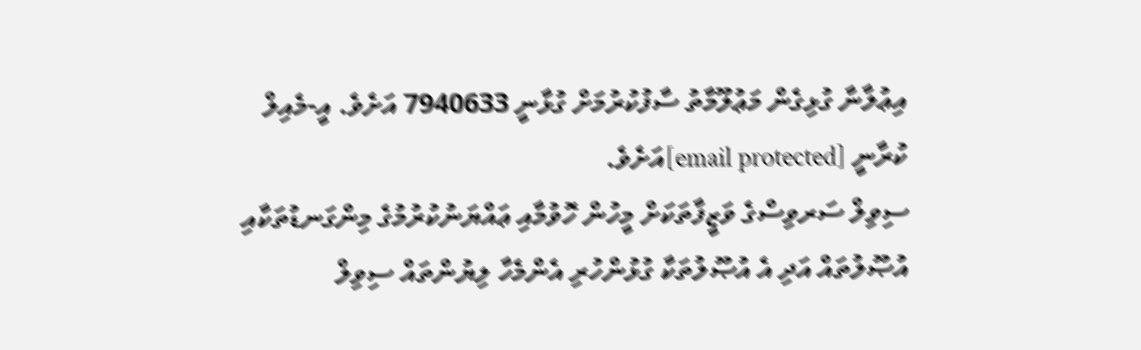އިޢުލާނާ ގުޅިގެން މަޢުލޫމާތު ސާފުކުރުމަށް ގުޅާނީ 7940633 އަށެވެ. އީ-މެއިލް ކުރާނީ [email protected]އަށެވެ.
ސިވިލް ސަރވިސްގެ ވަޒީފާތަކަށް މީހުން ހޮވުމާއި ޢައްޔަނުކުރުމުގެ މިންގަނޑުތަކާއި އުޞޫލުތައް އަދި އެ އުޞޫލުތަކާ ގުޅުންހުރި އެންމެހާ ލިޔުންތައް ސިވިލް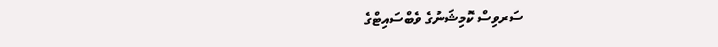ސަރވިސް ކޮމިޝަނުގެ ވެބްސައިޓްގެ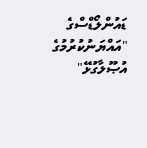ޑައުންލޯޑްސްގެ "އައްޔަނުކުރުމުގެ އުޞޫލާގުޅޭ"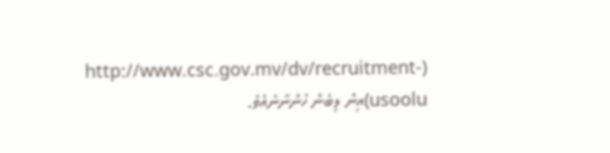(http://www.csc.gov.mv/dv/recruitment-usoolu)އިން ލިބެން ހުންނާނެއެވެ.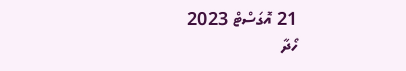21 އޮގަސްޓް 2023
ހޯދާ